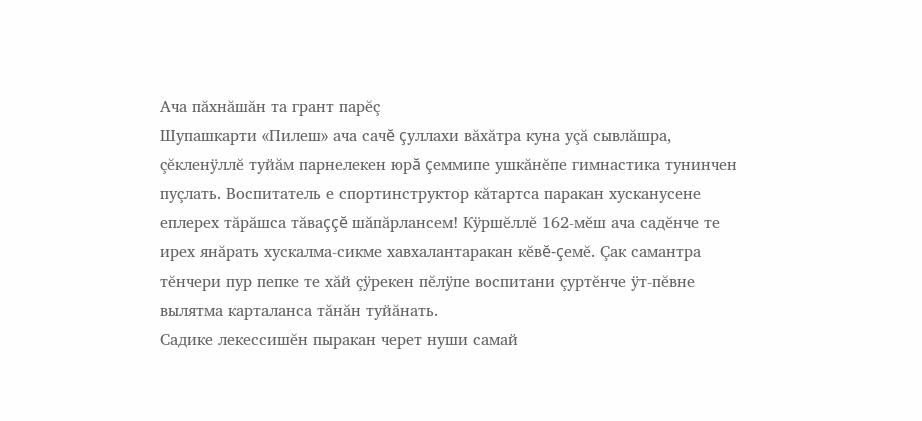Ача пăхнăшăн та грант парĕç
Шупашкарти «Пилеш» ача сачĕ çуллахи вăхăтра куна уçă сывлăшра, çĕкленÿллĕ туйăм парнелекен юрă çеммипе ушкăнĕпе гимнастика тунинчен пуçлать. Воспитатель е спортинструктор кăтартса паракан хусканусене еплерех тăрăшса тăваççĕ шăпăрлансем! Кÿршĕллĕ 162-мĕш ача садĕнче те ирех янăрать хускалма-сикме хавхалантаракан кĕвĕ-çемĕ. Çак самантра тĕнчери пур пепке те хăй çÿрекен пĕлÿпе воспитани çуртĕнче ÿт-пĕвне вылятма карталанса тăнăн туйăнать.
Садике лекессишĕн пыракан черет нуши самай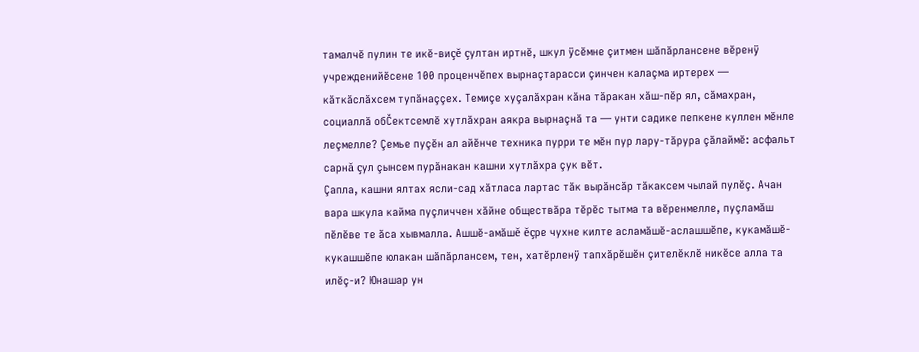тамалчĕ пулин те икĕ-виçĕ çултан иртнĕ, шкул ÿсĕмне çитмен шăпăрлансене вĕренÿ учрежденийĕсене 100 проценчĕпех вырнаçтарасси çинчен калаçма иртерех — кăткăслăхсем тупăнаççех. Темиçе хуçалăхран кăна тăракан хăш-пĕр ял, сăмахран, социаллă обČектсемлĕ хутлăхран аякра вырнаçнă та — унти садике пепкене куллен мĕнле леçмелле? Çемье пуçĕн ал айĕнче техника пурри те мĕн пур лару-тăрура çăлаймĕ: асфальт сарнă çул çынсем пурăнакан кашни хутлăхра çук вĕт.
Çапла, кашни ялтах ясли-сад хăтласа лартас тăк вырăнсăр тăкаксем чылай пулĕç. Ачан вара шкула кайма пуçличчен хăйне обществăра тĕрĕс тытма та вĕренмелле, пуçламăш пĕлĕве те ăса хывмалла. Ашшĕ-амăшĕ ĕçре чухне килте асламăшĕ-аслашшĕпе, кукамăшĕ-кукашшĕпе юлакан шăпăрлансем, тен, хатĕрленÿ тапхăрĕшĕн çителĕклĕ никĕсе алла та илĕç-и? Юнашар ун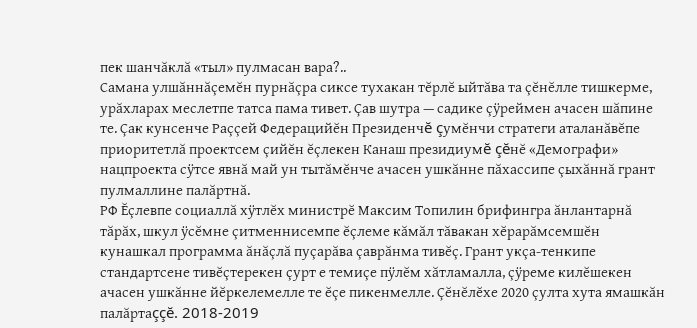пек шанчăклă «тыл» пулмасан вара?..
Самана улшăннăçемĕн пурнăçра сиксе тухакан тĕрлĕ ыйтăва та çĕнĕлле тишкерме, урăхларах меслетпе татса пама тивет. Çав шутра — садике çÿреймен ачасен шăпине те. Çак кунсенче Раççей Федерацийĕн Президенчĕ çумĕнчи стратеги аталанăвĕпе приоритетлă проектсем çийĕн ĕçлекен Канаш президиумĕ çĕнĕ «Демографи» нацпроекта сÿтсе явнă май ун тытăмĕнче ачасен ушкăнне пăхассипе çыхăннă грант пулмаллине палăртнă.
РФ Ĕçлевпе социаллă хÿтлĕх министрĕ Максим Топилин брифингра ăнлантарнă тăрăх, шкул ÿсĕмне çитменнисемпе ĕçлеме кăмăл тăвакан хĕрарăмсемшĕн кунашкал программа ăнăçлă пуçарăва çаврăнма тивĕç. Грант укçа-тенкипе стандартсене тивĕçтерекен çурт е темиçе пÿлĕм хăтламалла, çÿреме килĕшекен ачасен ушкăнне йĕркелемелле те ĕçе пикенмелле. Çĕнĕлĕхе 2020 çулта хута ямашкăн палăртаççĕ. 2018-2019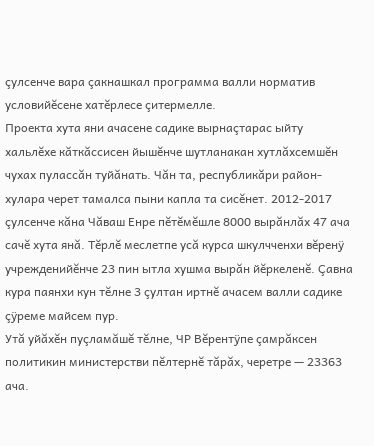çулсенче вара çакнашкал программа валли норматив условийĕсене хатĕрлесе çитермелле.
Проекта хута яни ачасене садике вырнаçтарас ыйту хальлĕхе кăткăссисен йышĕнче шутланакан хутлăхсемшĕн чухах пулассăн туйăнать. Чăн та, республикăри район-хулара черет тамалса пыни капла та сисĕнет. 2012-2017 çулсенче кăна Чăваш Енре пĕтĕмĕшле 8000 вырăнлăх 47 ача сачĕ хута янă. Тĕрлĕ меслетпе усă курса шкулчченхи вĕренÿ учрежденийĕнче 23 пин ытла хушма вырăн йĕркеленĕ. Çавна кура паянхи кун тĕлне 3 çултан иртнĕ ачасем валли садике çÿреме майсем пур.
Утă уйăхĕн пуçламăшĕ тĕлне, ЧР Вĕрентÿпе çамрăксен политикин министерстви пĕлтернĕ тăрăх, черетре — 23363 ача.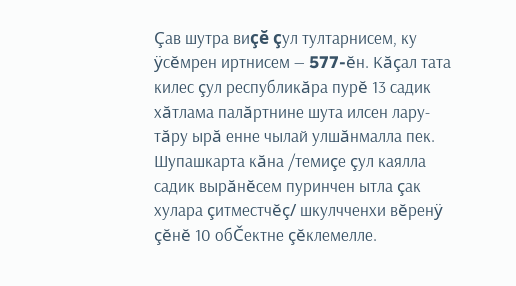Çав шутра виçĕ çул тултарнисем, ку ÿсĕмрен иртнисем — 577-ĕн. Кăçал тата килес çул республикăра пурĕ 13 садик хăтлама палăртнине шута илсен лару-тăру ырă енне чылай улшăнмалла пек. Шупашкарта кăна /темиçе çул каялла садик вырăнĕсем пуринчен ытла çак хулара çитместчĕç/ шкулчченхи вĕренÿ çĕнĕ 10 обČектне çĕклемелле.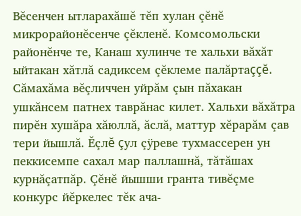Вĕсенчен ытларахăшĕ тĕп хулан çĕнĕ микрорайонĕсенче çĕкленĕ. Комсомольски районĕнче те, Канаш хулинче те хальхи вăхăт ыйтакан хăтлă садиксем çĕклеме палăртаççĕ.
Сăмахăма вĕçличчен уйрăм çын пăхакан ушкăнсем патнех таврăнас килет. Хальхи вăхăтра пирĕн хушăра хăюллă, ăслă, маттур хĕрарăм çав тери йышлă. Ĕçлĕ çул çÿреве тухмассерен ун пеккисемпе сахал мар паллашнă, тăтăшах курнăçатпăр. Çĕнĕ йышши гранта тивĕçме конкурс йĕркелес тĕк ача-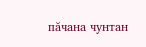пăчана чунтан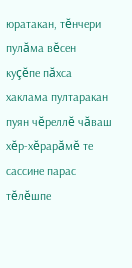юратакан, тĕнчери пулăма вĕсен куçĕпе пăхса хаклама пултаракан пуян чĕреллĕ чăваш хĕр-хĕрарăмĕ те сассине парас тĕлĕшпе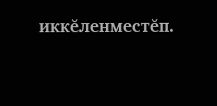иккĕленместĕп.